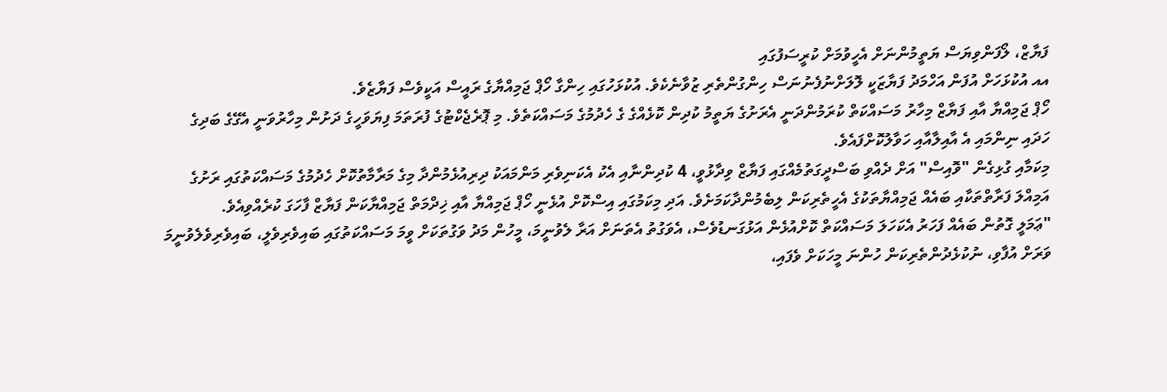ފަޔާޒް، ލޯފަންވިޔަސް ޔަތީމުންނަށް އެހީވުމަށް ކުރީސަފުގައި
އއ އުކުޅަހަށް އުފަން އަހްމަދު ފަޔާޒަކީ ލޮލަށްނުފެނުނަސް ހިންގުންތެރި ޒުވާނެކެވެ. އުކުޅަހުގައި ހިންގާ ހޯޕް ޖަމިއްޔާގެ ރައީސް އަކީވެސް ފަޔާޒެވެ.
ހޯޕް ޖަމިއްޔާ އާއި ފަޔާޒް މިހާރު މަސައްކަތް ކުރަމުންދަނީ އެރަށުގެ ޔަތީމު ކުދިން ކޮޅެއްގެ ގެ ހެދުމުގެ މަސައްކަތެވެ. މި ޕޮރެޖެކްޓުގެ ފުރަތަމަ ފިޔަވަހީގެ ދަށުން މިހާރުވަނީ އެގޭގެ ބަދިގެ ހަދައި ނިންމައި އެ އާއިލާއާއި ހަވާލުކޮށްފައެވެ.
މިކަމާއި ގުޅިގެން "ވޮއިސް" އަށް ދެއްވި ބަސްދީގަތުމެއްގައި ފަޔާޒް ވިދާޅުވީ، 4 ކުދިންނާއި އެކު އެކަނިވެރި މަންމައަކު ދިރިއުޅެމުންދާ މިގެ މަރާމާތުކޮށް ހެދުމުގެ މަސައްކަތުގައި ރަށުގެ އަމިއްލަ ފަރާތްތަކާއި ބައެއް ޖަމިއްޔާތަކުގެ އެހީތެރިކަން ލިބެމުންދާކަމަށެވެ. އަދި މިކަމުގައި އިސްކޮށް އުޅެނީ ހޯޕް ޖަމިއްޔާ އާއި ޚިދްމަތް ޖަމިއްޔާކަން ފަޔާޒް ފާހަގަ ކުރެއްވިއެވެ.
"ޢަމަލީ ގޮތުން ބައެއް ފަހަރު އެކަހަލަ މަސައްކަތް ކޮށްއުޅެން އަޅުގަނޑުވެސް، އެވަގުތު އެތަނަށް އަރާ ލެވުނީމަ، މީހުން މަދު ވަގުތަކަށް ވީމަ މަސައްކަތުގައި ބައިވެރިވެލީ، ބައިވެރިވެލެވުނީމަ ވަރަށް އުފާވި، ނުކުޅެދުންތެރިކަން ހުންނަ މީހަކަށް ވެފައި،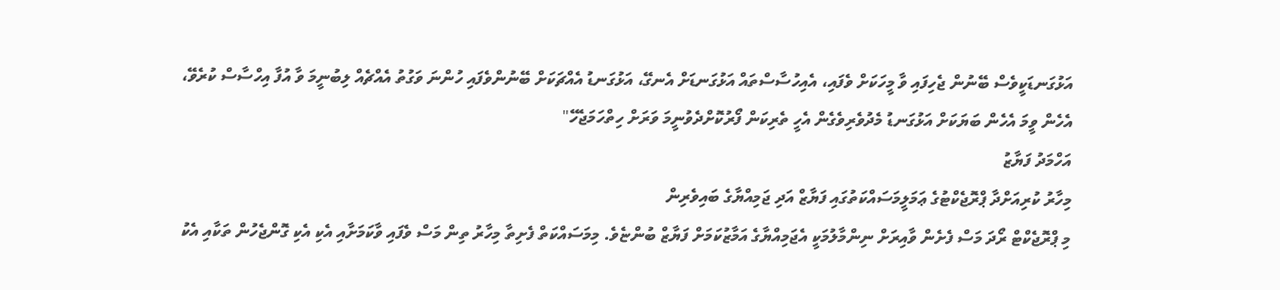އަޅުގަނޑަކީވެސް ބޭނުން ޖެހިފައި ވާ މީހަކަށް ވެފައި، އެއިހުސާސްތައް އަޅުގަނޑަށް އެނގޭ، އަޅުގަނޑު އެއްޗަކަށް ބޭނުންވެފައި ހުންނަ ވަގުތު އެއްޗެއް ލިބުނީމަ ވާ އުފާ އިހްސާސް ކުރެވޭ، އެހެން ވީމަ އެހެން ބަޔަކަށް އަޅުގަނޑު މެދުވެރިވެގެން އެހީ ތެރިކަން ފޯރުކޮށްދެވުނީމަ ވަރަށް ހިތްހަމަޖެހޭ"
އަހްމަދު ފަޔާޒު
މިހާރު ކުރިއަށްދާ ޕްރޮޖެކްޓުގެ ޢަމަލީމަސައްކަތުގައި ފަޔާޒް އަދި ޖަމިއްޔާގެ ބައިވެރިން
މި ޕްރޮޖެކްޓް ރޯދަ މަސް ފެށެން ވާއިރަށް ނިންމާލުމަކީ އެޖަމިއްޔާގެ އަމާޒުކަމަށް ފަޔާޒް ބުންޏެވެ. މިމަސައްކަތް ފެށިތާ މިހާރު ތިން މަސް ވެފައި ވާކަމަށާއި އެކި އެކި ގޮންޖެހުން ތަކާއި އެކު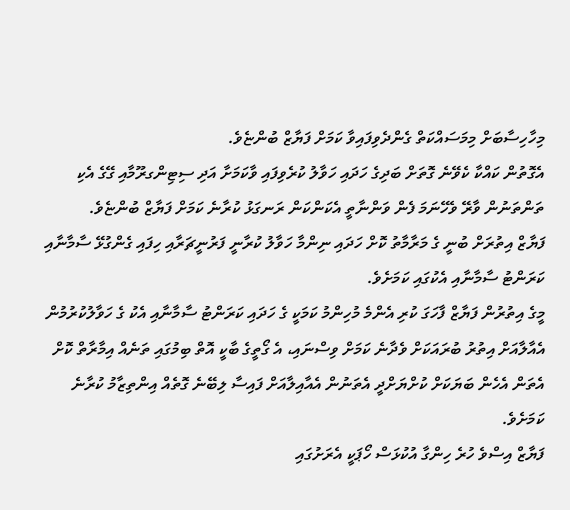މިހާހިސާބަށް މިމަސައްކަތް ގެންދެވިފައިވާ ކަމަށް ފަޔާޒް ބުންޏެވެ.
އެގޮތުން ކައްކާ ކެވޭނެ ގޮތަށް ބަދިގެ ހަދައި ހަވާލު ކުރެވިފައި ވާކަމަށާ އަދި ސިޓިންގރޫމާއި ގޭގެ އެކި ތަންތަނުން ވާރޭ ވެހޭނަމަ ފެން ވަންނާތީ އެކަންކަން ރަނގަޅު ކުރާނެ ކަމަށް ފަޔާޒް ބުންޏެވެ.
ފަޔާޒް އިތުރަށް ބުނީ ގެ މަރާމާތު ކޮށް ހަދައި ނިންމާ ހަވާލު ކުރާނީ ފަރުނީޗަރާއި ހިފައި ގެންގުޅޭ ސާމާނާއި ކަރަންޓު ސާމާނާއި އެކުގައި ކަމަށެވެ.
މީގެ އިތުރުން ފަޔާޒް ފާހަގަ ކުރި އެންމެ މުހިންމު ކަމަކީ ގެ ހަދައި ކަރަންޓު ސާމާނާއި އެކު ގެ ހަވާލުކުރުމުން އެއާލާއަށް އިތުރު ބުރައަކަށް ވެދާނެ ކަމަށް ވިސްނައި، އެ ގޯތީގެ ބާކީ އޮތް ބިމުގައި ތަނެއް އިމާރާތް ކޮށް އެތަން އެހެން ބަޔަކަށް ކުށްޔަށްދީ އެތަނުން އެއާއިލާއަށް ފައިސާ ލިބޭނެ ގޮތެއް އިންތިޒާމު ކުރާނެ ކަމަށެވެ.
ފަޔާޒް އިސްވެ ހުރެ ހިންގާ އުކުޅަސް ހޯޕަކީ އެރަށުގައި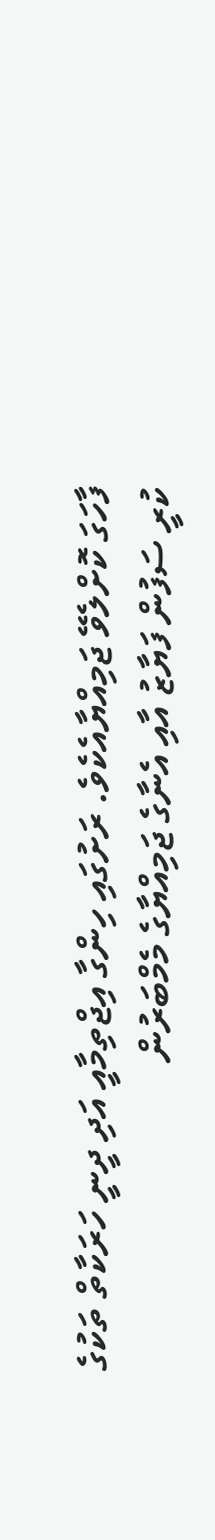ފާހަގަ ކޮށްލެވޭ ޖަމިއްޔާއެކެވެ. ރަށުގައި ހިންގާ އިޖްތިމާއީ އަދި ދީނީ ހަރަކާތް ތަކުގެ ކުރީ ސަފުން ފަޔާޒު އާއި އެނާގެ ޖަމިއްޔާގެ މެމްބަރުން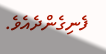ފެނިގެންދެއެވެ.